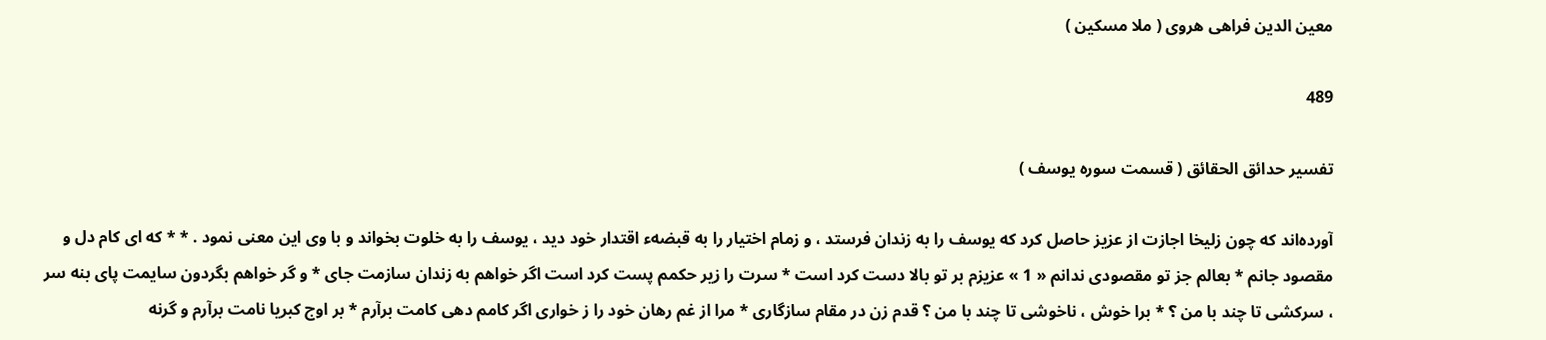معين الدين فراهى هروى ( ملا مسكين )

489

تفسير حدائق الحقائق ( قسمت سوره يوسف )

آورده‌اند كه چون زليخا اجازت از عزيز حاصل كرد كه يوسف را به زندان فرستد ، و زمام اختيار را به قبضهء اقتدار خود ديد ، يوسف را به خلوت بخواند و با وى اين معنى نمود . * * كه اى كام دل و مقصود جانم * بعالم جز تو مقصودى ندانم « 1 » عزيزم بر تو بالا دست كرد است * سرت را زير حكمم پست كرد است اگر خواهم به زندان سازمت جاى * و گر خواهم بگردون سايمت پاى بنه سر ، سركشى تا چند با من ؟ * برا خوش ، ناخوشى تا چند با من ؟ قدم زن در مقام سازگارى * مرا از غم رهان خود را ز خوارى اگر كامم دهى كامت برآرم * بر اوج كبريا نامت برآرم و گرنه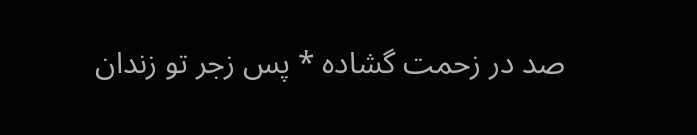صد در زحمت گشاده * پس زجر تو زندان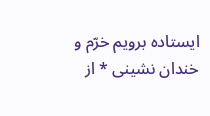ايستاده برويم خرّم و خندان نشينى * از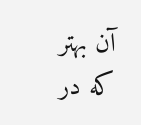آن بهتر كه در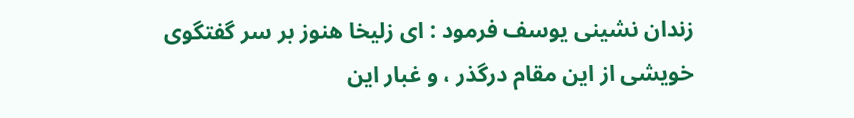زندان نشينى يوسف فرمود : اى زليخا هنوز بر سر گفتگوى خويشى از اين مقام درگذر ، و غبار اين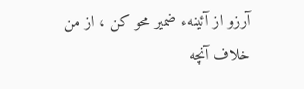آرزو از آئينهء ضمير محو كن ، از من خلاف آنچه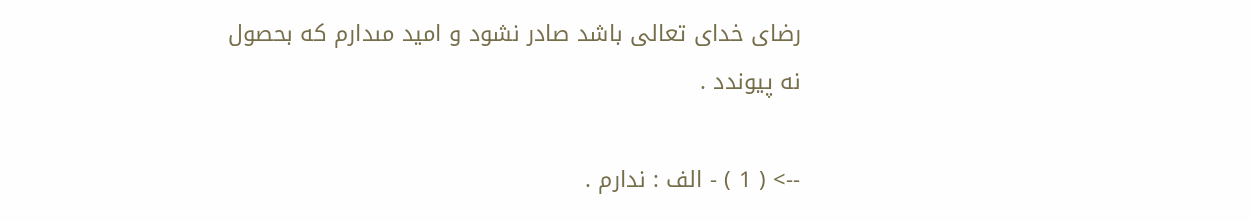رضاى خداى تعالى باشد صادر نشود و اميد مىدارم كه بحصول نه پيوندد .

--> ( 1 ) - الف : ندارم .